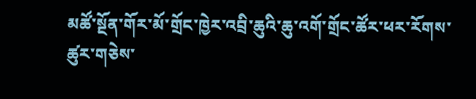མཚོ་སྔོན་གོར་མོ་གྲོང་ཁྱེར་འབྲི་ཆུའི་ཆུ་འགོ་གྲོང་ཚོར་ཕར་རོགས་ཚུར་གཅེས་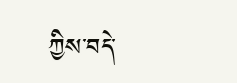ཀྱིས་བདེ་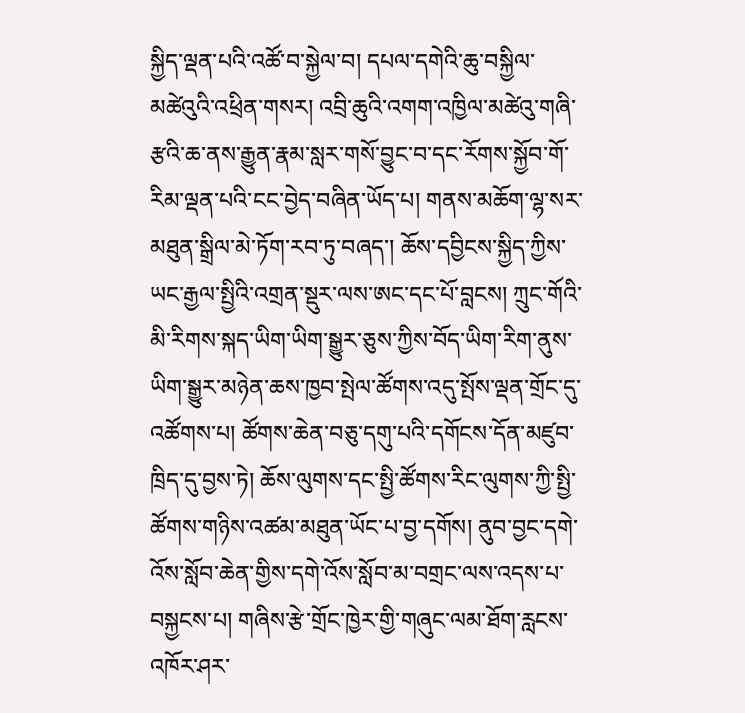སྐྱིད་ལྡན་པའི་འཚོ་བ་སྐྱེལ་བ། དཔལ་དགེའི་ཆུ་བསྐྱིལ་མཚེའུའི་འཕྲིན་གསར། འབྲི་ཆུའི་འགག་འཁྱིལ་མཚེའུ་གཞི་རྩའི་ཆ་ནས་རྒྱུན་རྣམ་སླར་གསོ་བྱུང་བ་དང་རོགས་སྐྱོབ་གོ་རིམ་ལྡན་པའི་ངང་བྱེད་བཞིན་ཡོད་པ། གནས་མཆོག་ལྷ་སར་མཐུན་སྒྲིལ་མེ་ཏོག་རབ་ཏུ་བཞད་། ཆོས་དབྱིངས་སྐྱིད་ཀྱིས་ཡང་རྒྱལ་སྤྱིའི་འགྲན་སྡུར་ལས་ཨང་དང་པོ་བླངས། ཀྲུང་གོའི་མི་རིགས་སྐད་ཡིག་ཡིག་སྒྱུར་ཅུས་ཀྱིས་བོད་ཡིག་རིག་ནུས་ཡིག་སྒྱུར་མཉེན་ཆས་ཁྱབ་སྤེལ་ཚོགས་འདུ་སྤོས་ལྡན་གྲོང་དུ་འཚོགས་པ། ཚོགས་ཆེན་བཅུ་དགུ་པའི་དགོངས་དོན་མཛུབ་ཁྲིད་དུ་བྱས་ཏེ། ཆོས་ལུགས་དང་སྤྱི་ཚོགས་རིང་ལུགས་ཀྱི་སྤྱི་ཚོགས་གཉིས་འཚམ་མཐུན་ཡོང་པ་བྱ་དགོས། ནུབ་བྱང་དགེ་འོས་སློབ་ཆེན་གྱིས་དགེ་འོས་སློབ་མ་བགྲང་ལས་འདས་པ་བསྐྱངས་པ། གཞིས་རྩེ་གྲོང་ཁྱེར་གྱི་གཞུང་ལམ་ཐོག་རླངས་འཁོར་ཤར་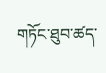གཏོང་ཐུབ་ཚད་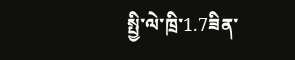སྤྱི་ལེ་ཁྲི་1.7ཟིན་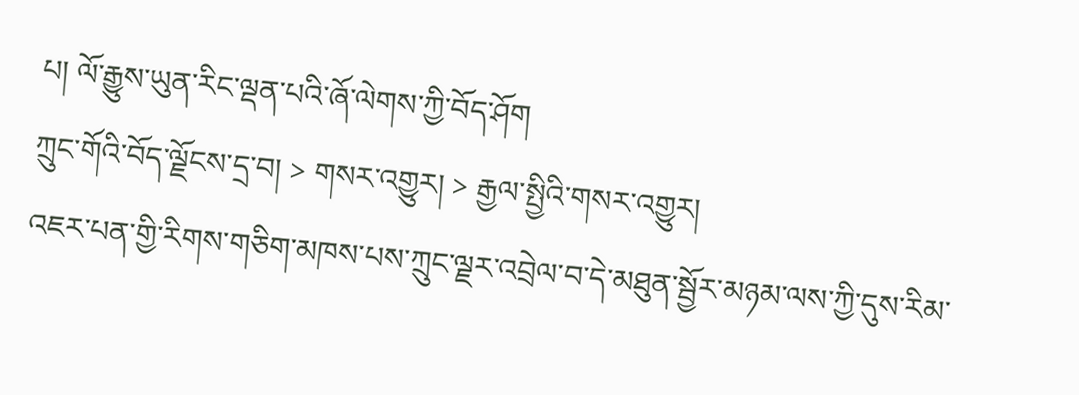པ། ལོ་རྒྱུས་ཡུན་རིང་ལྡན་པའི་ཞོ་ལེགས་ཀྱི་བོད་ཤོག
ཀྲུང་གོའི་བོད་ལྗོངས་དྲ་བ། > གསར་འགྱུར། > རྒྱལ་སྤྱིའི་གསར་འགྱུར།
འཇར་པན་གྱི་རིགས་གཅིག་མཁས་པས་ཀྲུང་ལྗར་འབྲེལ་བ་དེ་མཐུན་སྦྱོར་མཉམ་ལས་ཀྱི་དུས་རིམ་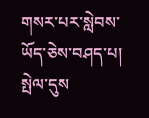གསར་པར་སླེབས་ཡོད་ཅེས་བཤད་པ།
སྤེལ་དུས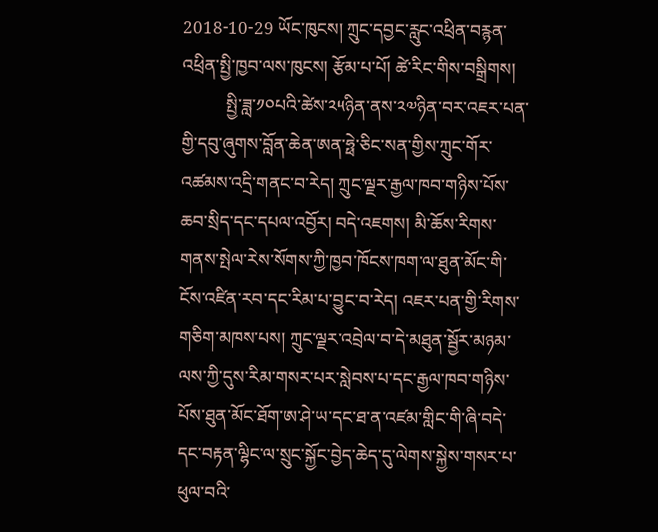2018-10-29 ཡོང་ཁུངས། ཀྲུང་དབྱང་རླུང་འཕྲིན་བརྙན་འཕྲིན་སྤྱི་ཁྱབ་ལས་ཁུངས། རྩོམ་པ་པོ། ཚེ་རིང་གིས་བསྒྲིགས།
          སྤྱི་ཟླ་༡༠པའི་ཚེས་༢༥ཉིན་ནས་༢༧ཉིན་བར་འཇར་པན་གྱི་དབུ་ཞུགས་བློན་ཆེན་ཨན་ཧྥེ་ཅིང་སན་གྱིས་ཀྲུང་གོར་འཚམས་འདྲི་གནང་བ་རེད། ཀྲུང་ལྗར་རྒྱལ་ཁབ་གཉིས་པོས་ཆབ་སྲིད་དང་དཔལ་འབྱོར། བདེ་འཇགས། མི་ཆོས་རིགས་གནས་སྤེལ་རེས་སོགས་ཀྱི་ཁྱབ་ཁོངས་ཁག་ལ་ཐུན་མོང་གི་ངོས་འཛིན་རབ་དང་རིམ་པ་བྱུང་བ་རེད། འཇར་པན་གྱི་རིགས་གཅིག་མཁས་པས། ཀྲུང་ལྗར་འབྲེལ་བ་དེ་མཐུན་སྦྱོར་མཉམ་ལས་ཀྱི་དུས་རིམ་གསར་པར་སླེབས་པ་དང་རྒྱལ་ཁབ་གཉིས་པོས་ཐུན་མོང་ཐོག་ཨ་ཤེ་ཡ་དང་ཐ་ན་འཛམ་གླིང་གི་ཞི་བདེ་དང་བརྟན་ལྷིང་ལ་སྲུང་སྐྱོང་བྱེད་ཆེད་དུ་ལེགས་སྐྱེས་གསར་པ་ཕུལ་བའི་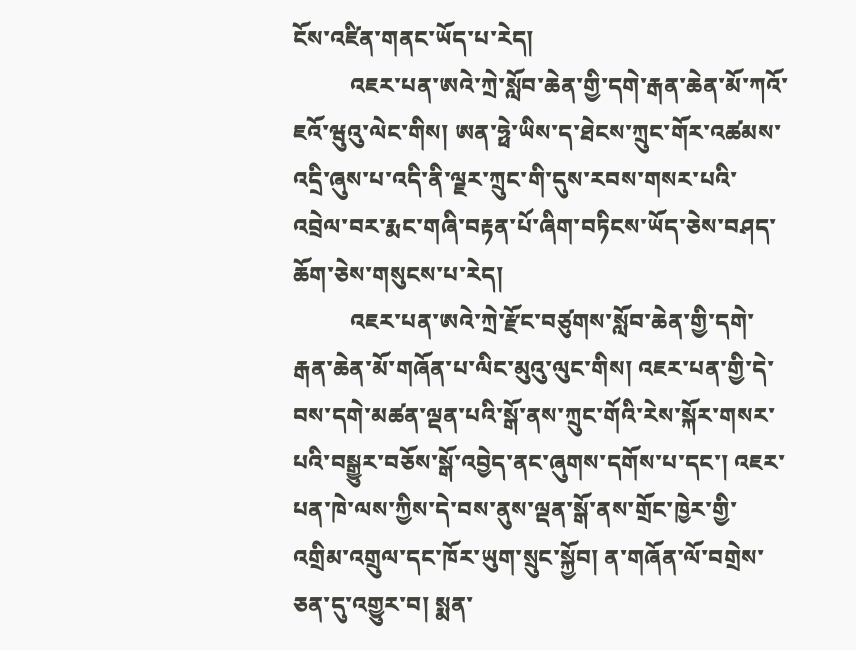ངོས་འཛིན་གནང་ཡོད་པ་རེད།
          འཇར་པན་ཨའེ་ཀྲེ་སློབ་ཆེན་གྱི་དགེ་རྒན་ཆེན་མོ་ཀའོ་ཇའོ་ཝུའུ་ལེང་གིས། ཨན་ཧྥེ་ཡིས་ད་ཐེངས་ཀྲུང་གོར་འཚམས་འདྲི་ཞུས་པ་འདི་ནི་ལྗར་ཀྲུང་གི་དུས་རབས་གསར་པའི་འབྲེལ་བར་རྨང་གཞི་བརྟན་པོ་ཞིག་བཏིངས་ཡོད་ཅེས་བཤད་ཆོག་ཅེས་གསུངས་པ་རེད།
          འཇར་པན་ཨའེ་ཀྲེ་རྫོང་བཙུགས་སློབ་ཆེན་གྱི་དགེ་རྒན་ཆེན་མོ་གཞོན་པ་ལིང་མུའུ་ལུང་གིས། འཇར་པན་གྱི་དེ་བས་དགེ་མཚན་ལྡན་པའི་སྒོ་ནས་ཀྲུང་གོའི་རེས་སྐོར་གསར་པའི་བསྒྱུར་བཅོས་སྒོ་འབྱེད་ནང་ཞུགས་དགོས་པ་དང་། འཇར་པན་ཁེ་ལས་ཀྱིས་དེ་བས་ནུས་ལྡན་སྒོ་ནས་གྲོང་ཁྱེར་གྱི་འགྲིམ་འགྲུལ་དང་ཁོར་ཡུག་སྲུང་སྐྱོབ། ན་གཞོན་ལོ་བགྲེས་ཅན་དུ་འགྱུར་བ། སྨན་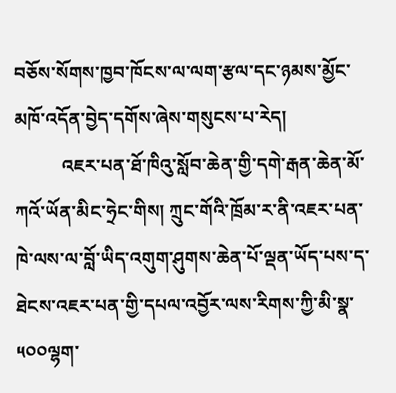བཅོས་སོགས་ཁྱབ་ཁོངས་ལ་ལག་རྩལ་དང་ཉམས་མྱོང་མཁོ་འདོན་བྱེད་དགོས་ཞེས་གསུངས་པ་རེད།
          འཇར་པན་ཐོ་ཁིའུ་སློབ་ཆེན་གྱི་དགེ་རྒན་ཆེན་མོ་ཀའོ་ཡོན་མིང་ཧྲེང་གིས། ཀྲུང་གོའི་ཁྲོམ་ར་ནི་འཇར་པན་ཁེ་ལས་ལ་བློ་ཡིད་འགུག་ཤུགས་ཆེན་པོ་ལྡན་ཡོད་པས་ད་ཐེངས་འཇར་པན་གྱི་དཔལ་འབྱོར་ལས་རིགས་ཀྱི་མི་སྣ་༥༠༠ལྷག་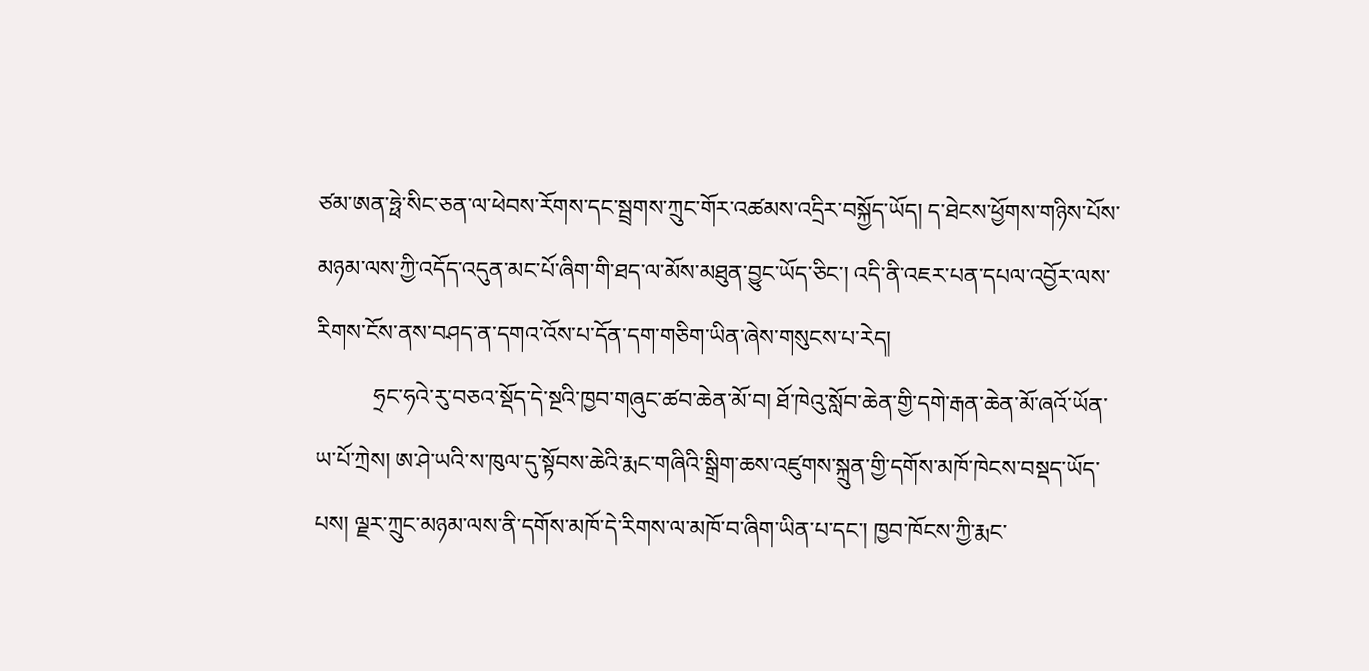ཙམ་ཨན་ཧྥེ་སིང་ཅན་ལ་ཕེབས་རོགས་དང་སྦྲགས་ཀྲུང་གོར་འཚམས་འདྲིར་བསྐྱོད་ཡོད། ད་ཐེངས་ཕྱོགས་གཉིས་པོས་མཉམ་ལས་ཀྱི་འདོད་འདུན་མང་པོ་ཞིག་གི་ཐད་ལ་མོས་མཐུན་བྱུང་ཡོད་ཅིང་། འདི་ནི་འཇར་པན་དཔལ་འབྱོར་ལས་རིགས་ངོས་ནས་བཤད་ན་དགའ་འོས་པ་དོན་དག་གཅིག་ཡིན་ཞེས་གསུངས་པ་རེད།
          ཧྲང་ཧའེ་རུ་བཅའ་སྡོད་དེ་སྔའི་ཁྱབ་གཞུང་ཚབ་ཆེན་མོ་བ། ཐོ་ཁེའུ་སློབ་ཆེན་གྱི་དགེ་རྒན་ཆེན་མོ་ཞའོ་ཡོན་ཡ་པོ་ཀྲེས། ཨ་ཤེ་ཡའི་ས་ཁུལ་དུ་སྟོབས་ཆེའི་རྨང་གཞིའི་སྒྲིག་ཆས་འཛུགས་སྐྲུན་གྱི་དགོས་མཁོ་ཁེངས་བསྡད་ཡོད་པས། ལྗར་ཀྲུང་མཉམ་ལས་ནི་དགོས་མཁོ་དེ་རིགས་ལ་མཁོ་བ་ཞིག་ཡིན་པ་དང་། ཁྱབ་ཁོངས་ཀྱི་རྨང་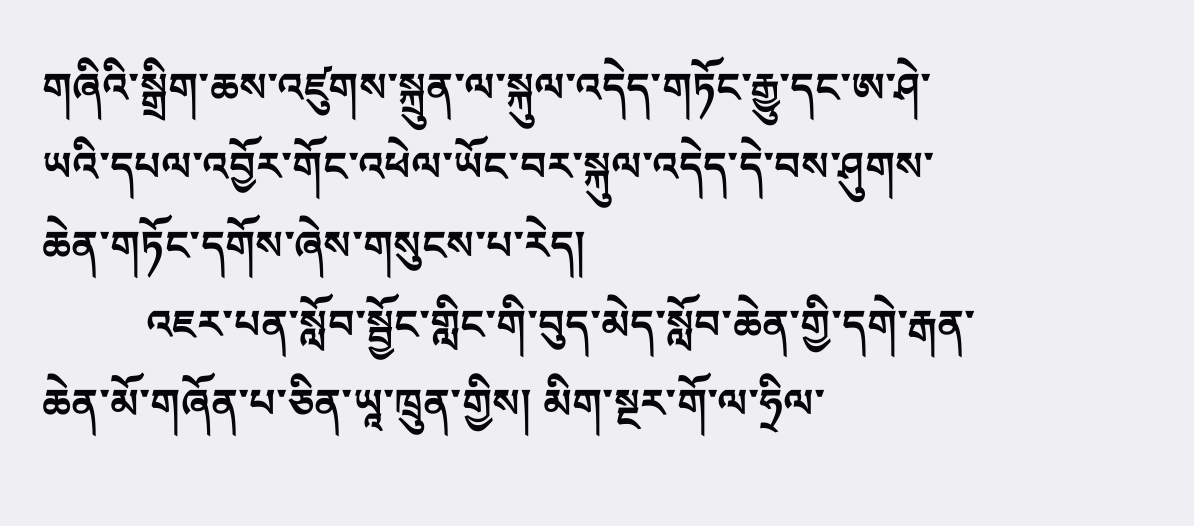གཞིའི་སྒྲིག་ཆས་འཛུགས་སྐྲུན་ལ་སྐུལ་འདེད་གཏོང་རྒྱུ་དང་ཨ་ཤེ་ཡའི་དཔལ་འབྱོར་གོང་འཕེལ་ཡོང་བར་སྐུལ་འདེད་དེ་བས་ཤུགས་ཆེན་གཏོང་དགོས་ཞེས་གསུངས་པ་རེད།
          འཇར་པན་སློབ་སྦྱོང་གླིང་གི་བུད་མེད་སློབ་ཆེན་གྱི་དགེ་རྒན་ཆེན་མོ་གཞོན་པ་ཅིན་ཡཱ་ཁྲུན་གྱིས། མིག་སྔར་གོ་ལ་ཧྲིལ་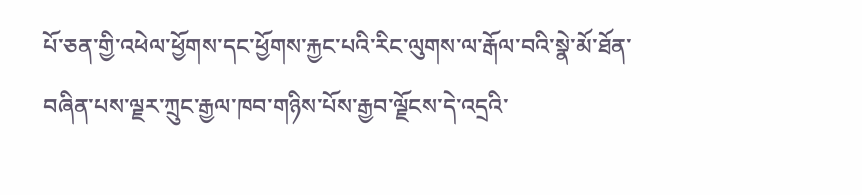པོ་ཅན་གྱི་འཕེལ་ཕྱོགས་དང་ཕྱོགས་རྐྱང་པའི་རིང་ལུགས་ལ་རྒོལ་བའི་སྣེ་མོ་ཐོན་བཞིན་པས་ལྗར་ཀྲུང་རྒྱལ་ཁབ་གཉིས་པོས་རྒྱབ་ལྗོངས་དེ་འདྲའི་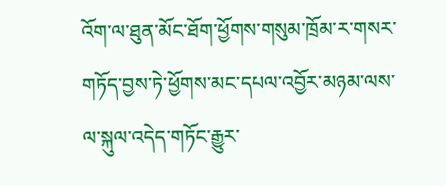འོག་ལ་ཐུན་མོང་ཐོག་ཕྱོགས་གསུམ་ཁྲོམ་ར་གསར་གཏོད་བྱས་ཏེ་ཕྱོགས་མང་དཔལ་འབྱོར་མཉམ་ལས་ལ་སྐུལ་འདེད་གཏོང་རྒྱུར་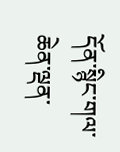དོན་སྙིང་གལ་ཆེན་ལྡན་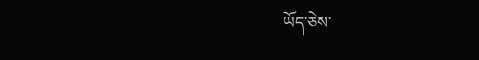ཡོད་ཅེས་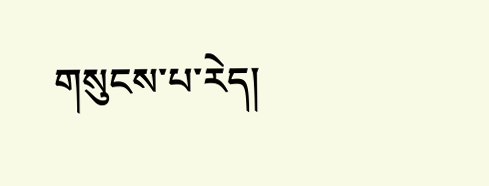གསུངས་པ་རེད།